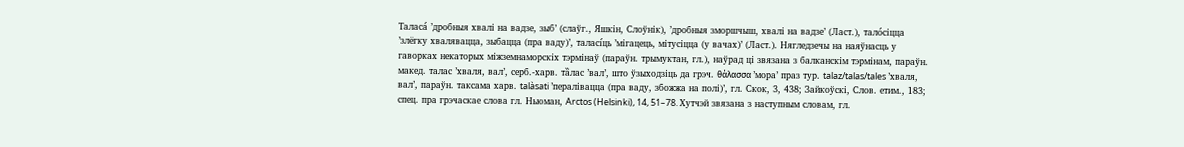Таласа́ ’дробныя хвалі на вадзе, зыб’ (слаўг., Яшкін, Слоўнік), ’дробныя зморшчыш, хвалі на вадзе’ (Ласт.), тало́сіцца ’злёгку хвалявацца, зыбацца (пра ваду)’, таласі́ць ’мігацець, мітусіцца (у вачах)’ (Ласт.). Нягледзечы на наяўнасць у гаворках некаторых міжземнаморскіх тэрмінаў (параўн. трымуктан, гл.), наўрад ці звязана з балканскім тэрмінам, параўн. макед. талас ’хваля, вал’, серб.-харв. та̏лас ’вал’, што ўзыходзіць да грэч. θάλασσα ’мора’ праз тур. talaz/talas/tales ’хваля, вал’, параўн. таксама харв. talàsati ’пералівацца (пра ваду, збожжа на полі)’, гл. Скок, 3, 438; Зайкоўскі, Слов. етим., 183; спец. пра грэчаскае слова гл. Ньюман, Arctos (Helsinki), 14, 51–78. Хутчэй звязана з наступным словам, гл.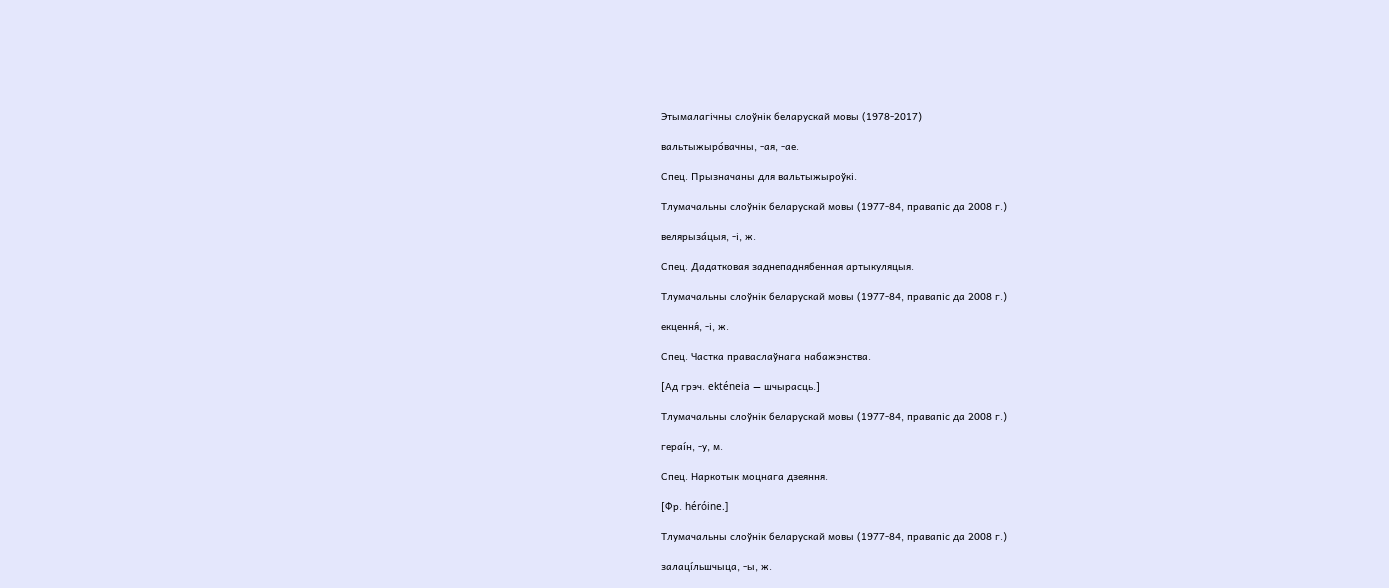Этымалагічны слоўнік беларускай мовы (1978-2017)

вальтыжыро́вачны, ‑ая, ‑ае.

Спец. Прызначаны для вальтыжыроўкі.

Тлумачальны слоўнік беларускай мовы (1977-84, правапіс да 2008 г.)

велярыза́цыя, ‑і, ж.

Спец. Дадатковая заднепаднябенная артыкуляцыя.

Тлумачальны слоўнік беларускай мовы (1977-84, правапіс да 2008 г.)

екцення́, ‑і, ж.

Спец. Частка праваслаўнага набажэнства.

[Ад грэч. ekténeia — шчырасць.]

Тлумачальны слоўнік беларускай мовы (1977-84, правапіс да 2008 г.)

гераі́н, ‑у, м.

Спец. Наркотык моцнага дзеяння.

[Фр. héróine.]

Тлумачальны слоўнік беларускай мовы (1977-84, правапіс да 2008 г.)

залаці́льшчыца, ‑ы, ж.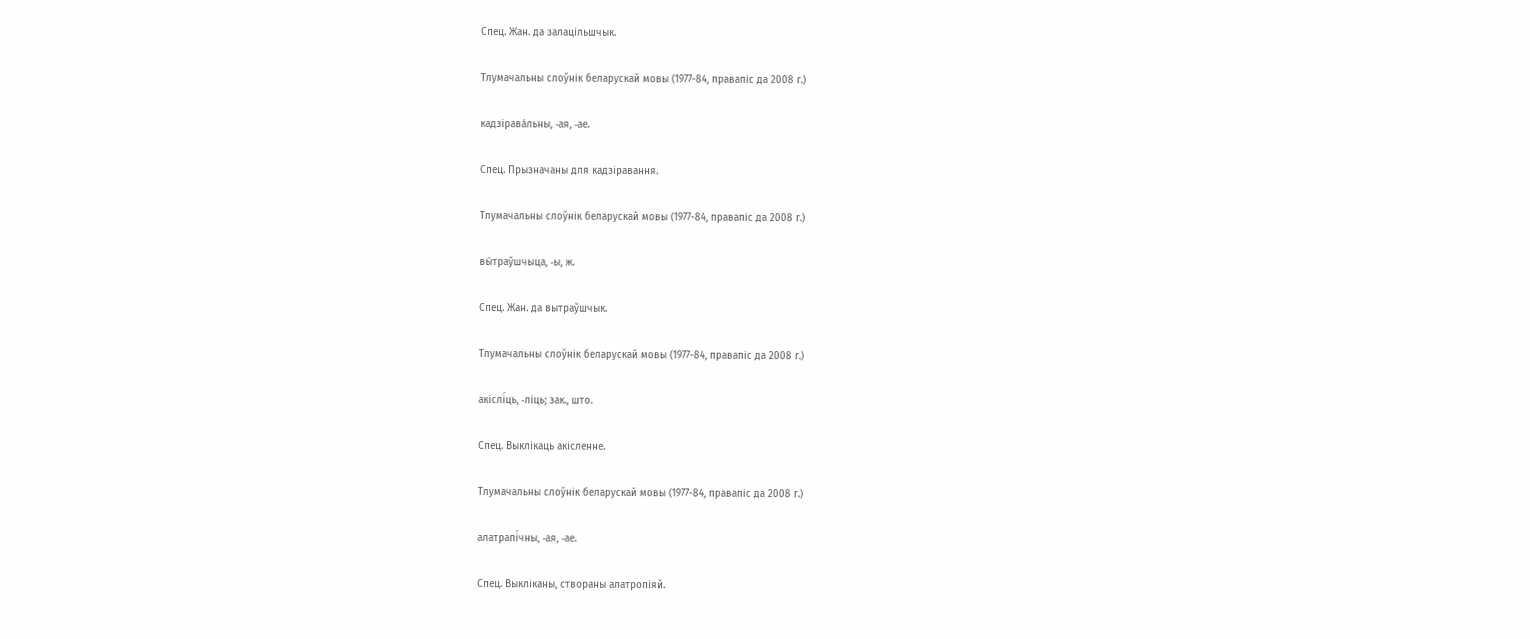Спец. Жан. да залацільшчык.

Тлумачальны слоўнік беларускай мовы (1977-84, правапіс да 2008 г.)

кадзірава́льны, ‑ая, ‑ае.

Спец. Прызначаны для кадзіравання.

Тлумачальны слоўнік беларускай мовы (1977-84, правапіс да 2008 г.)

вы́траўшчыца, ‑ы, ж.

Спец. Жан. да вытраўшчык.

Тлумачальны слоўнік беларускай мовы (1977-84, правапіс да 2008 г.)

акіслі́ць, ‑ліць; зак., што.

Спец. Выклікаць акісленне.

Тлумачальны слоўнік беларускай мовы (1977-84, правапіс да 2008 г.)

алатрапі́чны, ‑ая, ‑ае.

Спец. Выкліканы, створаны алатропіяй.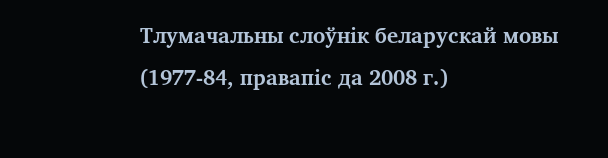Тлумачальны слоўнік беларускай мовы (1977-84, правапіс да 2008 г.)